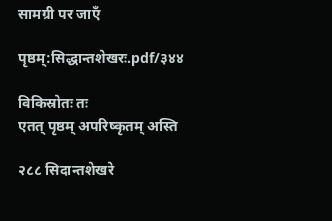सामग्री पर जाएँ

पृष्ठम्:सिद्धान्तशेखरः.pdf/३४४

विकिस्रोतः तः
एतत् पृष्ठम् अपरिष्कृतम् अस्ति

२८८ सिदान्तशेखरे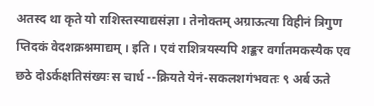अतस्द था कृते यो राशिस्तस्याद्यसंज्ञा । तेनोक्तम् अग्राऊत्या विहीनं त्रिगुण प्तिदकं वेदशक्रश्नमाद्यम् । इति । एवं राशित्रयस्यपि शङ्कर वर्गातमकस्यैक एव छठे दोऽर्कक्षतिसंख्यः स चार्ध --क्रियते येनं-सकलशगंभवतः ९ अर्ब ऊते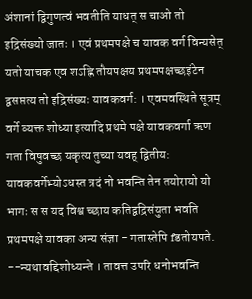अंशानां द्विगुणत्वं भवतीति याधत् स चाओ तो इद्रिसंख्यो जातः । एवं प्रथमपक्षे च यावक वर्ग विन्यसेत् यतो याचक एव शऽह्नि तौयपक्षय प्रथमपक्षच्छइंटेन द्वसप्तत्य तो इद्रिसंख्यः यावकवर्ग: । एवमवस्थिते सूत्रम् वर्गे व्यक्त शोध्या इत्यादि प्रथमे पक्षे यावकवर्गा ऋण गता विषुवच्छ यकृत्य तुच्या यवह् द्वितीय: यावकवर्गेभ्योऽधस्त त्रदं नो भवन्ति तेन तयोरायो यो भागः स स यद विश्व च्छाय कतिद्वद्रिसंयुता भवति प्रथमपक्षे यावका अन्य संज्ञा - गतास्तेपि fडतोयपते. --न्यथावद्दिशोध्यन्ते । तावत्त उपरि धनोभवन्ति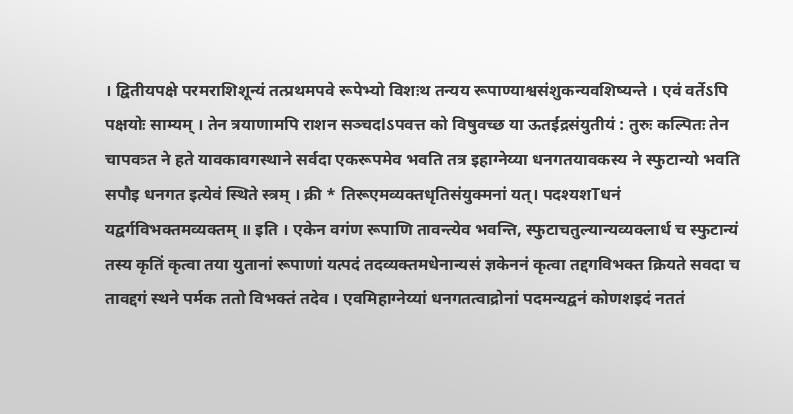। द्वितीयपक्षे परमराशिशून्यं तत्प्रथमपवे रूपेभ्यो विशःथ तन्यय रूपाण्याश्वसंशुकन्यवशिष्यन्ते । एवं वर्तेऽपि पक्षयोः साम्यम् । तेन त्रयाणामपि राशन सञ्चदlऽपवत्त को विषुवच्छ या ऊतईद्रसंयुतीयं : तुरुः कल्पितः तेन चापवत्र्त ने हते यावकावगस्थाने सर्वदा एकरूपमेव भवति तत्र इहाग्नेय्या धनगतयावकस्य ने स्फुटान्यो भवति सपौइ धनगत इत्येवं स्थिते स्त्रम् । क्री * तिरूएमव्यक्तधृतिसंयुक्मनां यत्। पदश्यशTधनं यद्वर्गविभक्तमव्यक्तम् ॥ इति । एकेन वगंण रूपाणि तावन्त्येव भवन्ति, स्फुटाचतुल्यान्यव्यक्लार्ध च स्फुटान्यं तस्य कृतिं कृत्वा तया युतानां रूपाणां यत्पदं तदव्यक्तमधेनान्यसं ज्ञकेननं कृत्वा तद्दगविभक्त क्रियते सवदा च तावद्दगं स्थने पर्मक ततो विभक्तं तदेव । एवमिहाग्नेय्यां धनगतत्वाद्रोनां पदमन्यद्वनं कोणशइदं नततं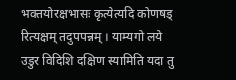भक्तयोरक्षभासः कृत्येत्यदि कोणषड् रित्यक्षम् तदुपपन्नम् । याम्यगो लये उडुर विदिशि दक्षिण स्यामिति यदा तु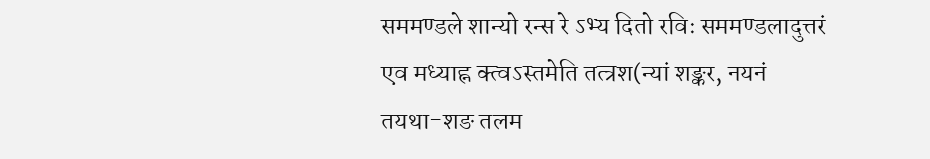सममण्डले शान्यो रन्स रे ऽभ्य दितो रविः सममण्डलादुत्तरं एव मध्याह्न क्त्वऽस्तमेति तत्त्रश(न्यां शङ्कर, नयनं तयथा-शङ तलम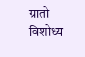ग्रातो विशोध्य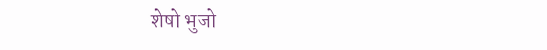शेषो भुजो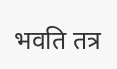भवति तत्र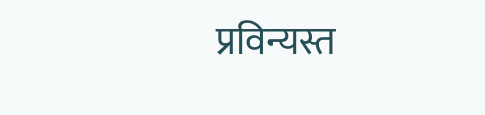प्रविन्यस्त